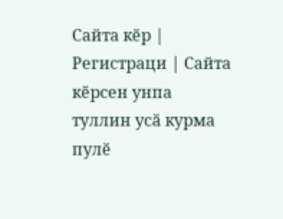Сайта кӗр | Регистраци | Сайта кӗрсен унпа туллин усӑ курма пулӗ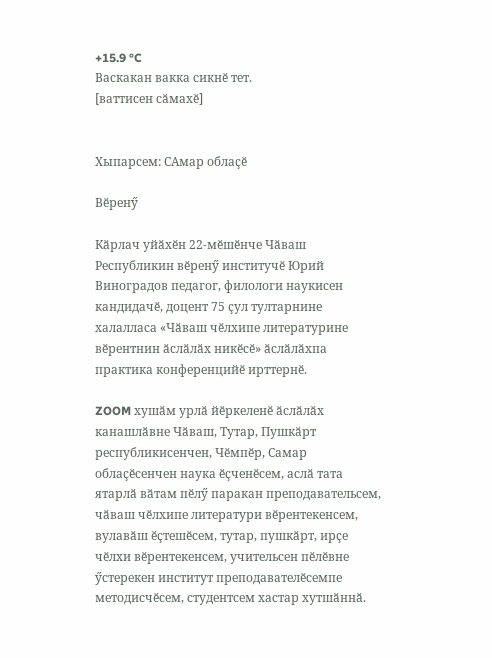+15.9 °C
Васкакан вакка сикнӗ тет.
[ваттисен сӑмахӗ]


Хыпарсем: САмар облаҫӗ

Вӗренӳ

Кӑрлач уйӑхӗн 22-мӗшӗнче Чӑваш Республикин вӗренӳ институчӗ Юрий Виноградов педагог, филологи наукисен кандидачӗ, доцент 75 ҫул тултарнине халалласа «Чӑваш чӗлхипе литературине вӗрентнин ӑслӑлӑх никӗсӗ» ӑслӑлӑхпа практика конференцийӗ ирттернӗ.

ZOOM хушӑм урлӑ йӗркеленӗ ӑслӑлӑх канашлӑвне Чӑваш, Тутар, Пушкӑрт республикисенчен, Чӗмпӗр, Самар облаҫӗсенчен наука ӗҫченӗсем, аслӑ тата ятарлӑ вӑтам пӗлӳ паракан преподавательсем, чӑваш чӗлхипе литератури вӗрентекенсем, вулавӑш ӗҫтешӗсем, тутар, пушкӑрт, ирҫе чӗлхи вӗрентекенсем, учительсен пӗлӗвне ӳстерекен институт преподавателӗсемпе методисчӗсем, студентсем хастар хутшӑннӑ.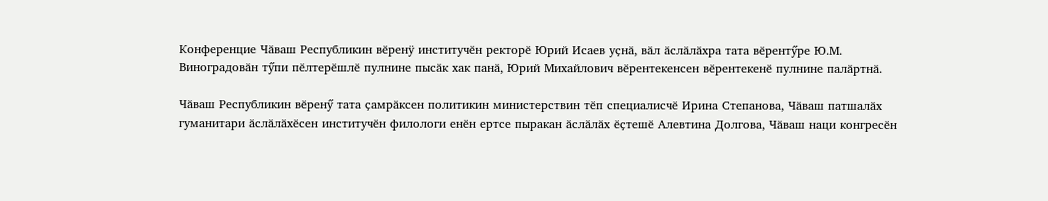Конференцие Чӑваш Республикин вӗренӱ институчӗн ректорӗ Юрий Исаев уҫнӑ, вӑл ӑслӑлӑхра тата вӗрентӳре Ю.М. Виноградовӑн тӳпи пӗлтерӗшлӗ пулнине пысӑк хак панӑ, Юрий Михайлович вӗрентекенсен вӗрентекенӗ пулнине палӑртнӑ.

Чӑваш Республикин вӗренӳ тата ҫамрӑксен политикин министерствин тӗп специалисчӗ Ирина Степанова, Чӑваш патшалӑх гуманитари ӑслӑлӑхӗсен институчӗн филологи енӗн ертсе пыракан ӑслӑлӑх ӗҫтешӗ Алевтина Долгова, Чӑваш наци конгресӗн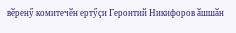вӗренӳ комитечӗн ертӳҫи Геронтий Никифоров ӑшшӑн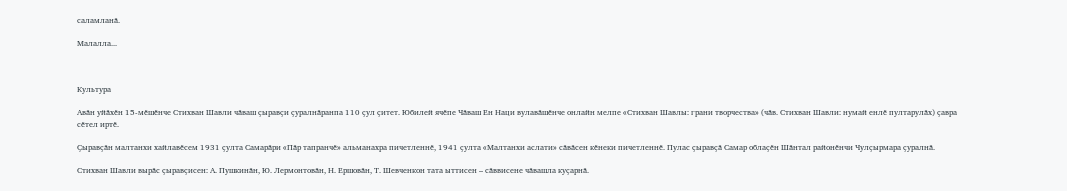саламланӑ.

Малалла...



Культура

Авӑн уйӑхӗн 15-мӗшӗнче Стихван Шавли чӑваш ҫыравҫи ҫуралнӑранпа 110 ҫул ҫитет. Юбилей ячӗпе Чӑваш Ен Наци вулавӑшӗнче онлайн мелпе «Стихван Шавлы: грани творчества» (чӑв. Стихван Шавли: нумай енлӗ пултарулӑх) ҫавра сӗтел иртӗ.

Ҫыравҫӑн малтанхи хайлавӗсем 1931 ҫулта Самарӑри «Пӑр тапранчӗ» альманахра пичетленнӗ, 1941 ҫулта «Малтанхи аслати» сӑвӑсен кӗнеки пичетленнӗ. Пулас ҫыравҫӑ Самар облаҫӗн Шӑнтал районӗнчи Чулҫырмара ҫуралнӑ.

Стихван Шавли вырӑс ҫыравҫисен: А. Пушкинӑн, Ю. Лермонтовӑн, Н. Ершовӑн, Т. Шевченкон тата ыттисен – сӑввисене чӑвашла куҫарнӑ.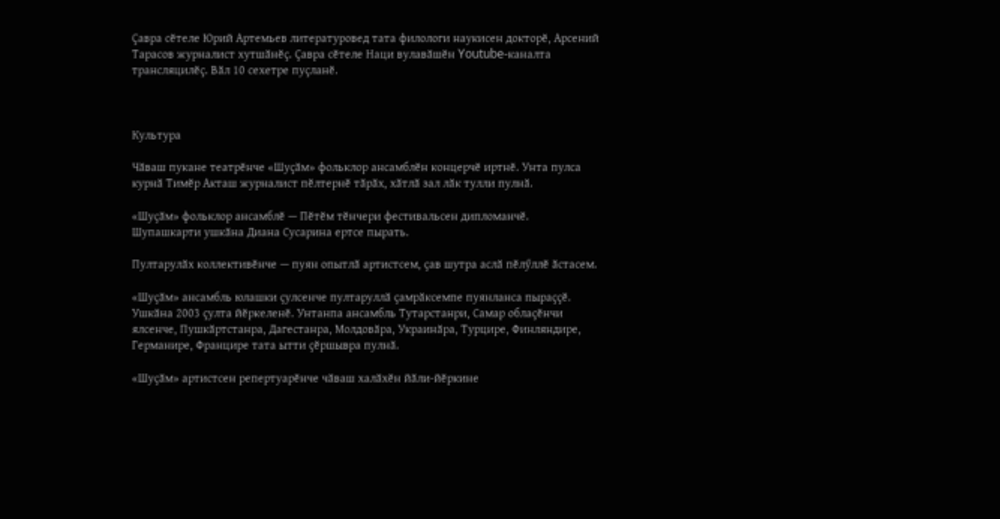Ҫавра сӗтеле Юрий Артемьев литературовед тата филологи наукисен докторӗ, Арсений Тарасов журналист хутшӑнӗҫ. Ҫавра сӗтеле Наци вулавӑшӗн Youtube-каналта трансляцилӗҫ. Вӑл 10 сехетре пуҫланӗ.



Культура

Чӑваш пукане театрӗнче «Шуҫӑм» фольклор ансамблӗн концерчӗ иртнӗ. Унта пулса курнӑ Тимӗр Акташ журналист пӗлтернӗ тӑрӑх, хӑтлӑ зал лӑк тулли пулнӑ.

«Шуҫӑм» фольклор ансамблӗ — Пӗтӗм тӗнчери фестивальсен дипломанчӗ. Шупашкарти ушкӑна Диана Сусарина ертсе пырать.

Пултарулӑх коллективӗнче — пуян опытлӑ артистсем, ҫав шутра аслӑ пӗлӳллӗ ӑстасем.

«Шуҫӑм» ансамбль юлашки ҫулсенче пултаруллӑ ҫамрӑксемпе пуянланса пыраҫҫӗ. Ушкӑна 2003 ҫулта йӗркеленӗ. Унтанпа ансамбль Тутарстанри, Самар облаҫӗнчи ялсенче, Пушкӑртстанра, Дагестанра, Молдовӑра, Украинӑра, Турцире, Финляндире, Германире, Францире тата ытти ҫӗршывра пулнӑ.

«Шуҫӑм» артистсен репертуарӗнче чӑваш халӑхӗн йӑли-йӗркине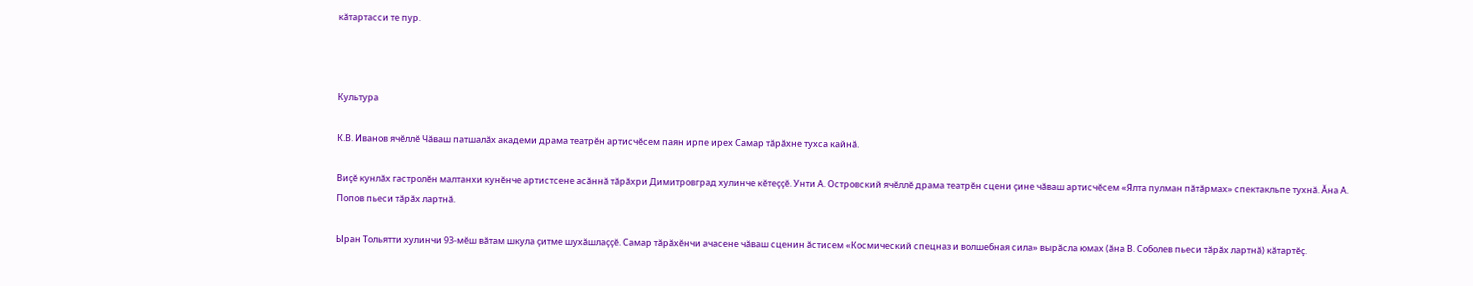кӑтартасси те пур.



Культура

К.В. Иванов ячӗллӗ Чӑваш патшалӑх академи драма театрӗн артисчӗсем паян ирпе ирех Самар тӑрӑхне тухса кайнӑ.

Виҫӗ кунлӑх гастролӗн малтанхи кунӗнче артистсене асӑннӑ тӑрӑхри Димитровград хулинче кӗтеҫҫӗ. Унти А. Островский ячӗллӗ драма театрӗн сцени ҫине чӑваш артисчӗсем «Ялта пулман пӑтӑрмах» спектакльпе тухнӑ. Ӑна А. Попов пьеси тӑрӑх лартнӑ.

Ыран Тольятти хулинчи 93-мӗш вӑтам шкула ҫитме шухӑшлаҫҫӗ. Самар тӑрӑхӗнчи ачасене чӑваш сценин ӑстисем «Космический спецназ и волшебная сила» вырӑсла юмах (ӑна В. Соболев пьеси тӑрӑх лартнӑ) кӑтартӗҫ.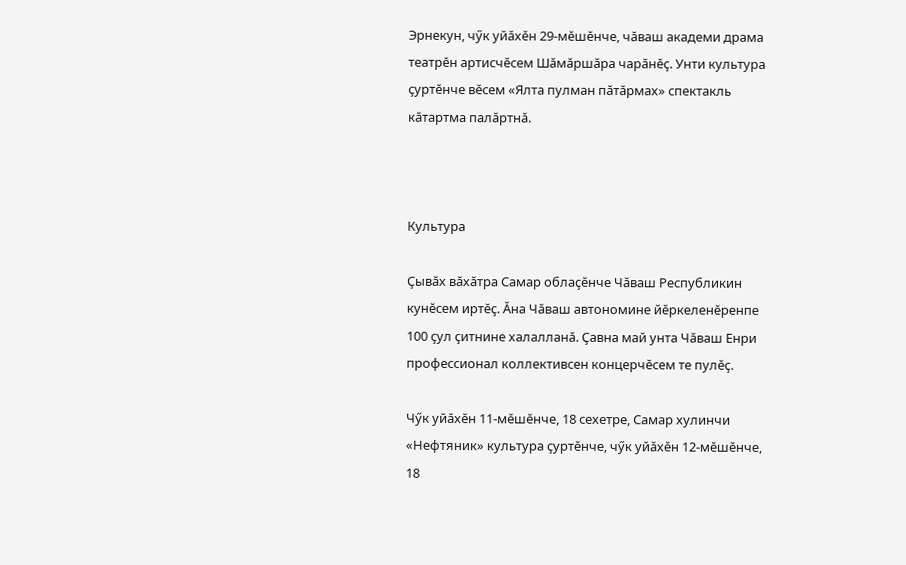Эрнекун, чӳк уйӑхӗн 29-мӗшӗнче, чӑваш академи драма театрӗн артисчӗсем Шӑмӑршӑра чарӑнӗҫ. Унти культура ҫуртӗнче вӗсем «Ялта пулман пӑтӑрмах» спектакль кӑтартма палӑртнӑ.



Культура

Ҫывӑх вӑхӑтра Самар облаҫӗнче Чӑваш Республикин кунӗсем иртӗҫ. Ӑна Чӑваш автономине йӗркеленӗренпе 100 ҫул ҫитнине халалланӑ. Ҫавна май унта Чӑваш Енри профессионал коллективсен концерчӗсем те пулӗҫ.

Чӳк уйӑхӗн 11-мӗшӗнче, 18 сехетре, Самар хулинчи «Нефтяник» культура ҫуртӗнче, чӳк уйӑхӗн 12-мӗшӗнче, 18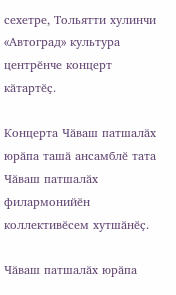сехетре, Тольятти хулинчи «Автоград» культура центрӗнче концерт кӑтартӗҫ.

Концерта Чӑваш патшалӑх юрӑпа ташӑ ансамблӗ тата Чӑваш патшалӑх филармонийӗн коллективӗсем хутшӑнӗҫ.

Чӑваш патшалӑх юрӑпа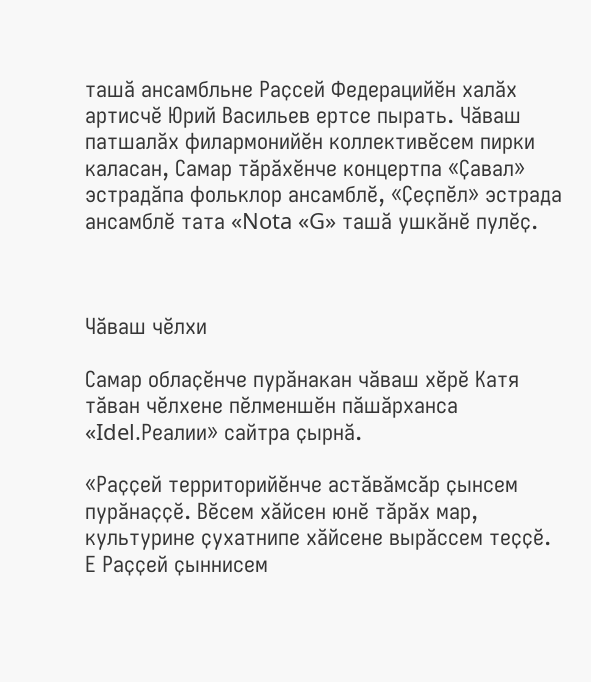ташӑ ансамбльне Раҫсей Федерацийӗн халӑх артисчӗ Юрий Васильев ертсе пырать. Чӑваш патшалӑх филармонийӗн коллективӗсем пирки каласан, Самар тӑрӑхӗнче концертпа «Ҫавал» эстрадӑпа фольклор ансамблӗ, «Ҫеҫпӗл» эстрада ансамблӗ тата «Nota «G» ташӑ ушкӑнӗ пулӗҫ.



Чӑваш чӗлхи

Самар облаҫӗнче пурӑнакан чӑваш хӗрӗ Катя тӑван чӗлхене пӗлменшӗн пӑшӑрханса «Idel.Реалии» сайтра ҫырнӑ.

«Раҫҫей территорийӗнче астӑвӑмсӑр ҫынсем пурӑнаҫҫӗ. Вӗсем хӑйсен юнӗ тӑрӑх мар, культурине ҫухатнипе хӑйсене вырӑссем теҫҫӗ. Е Раҫҫей ҫыннисем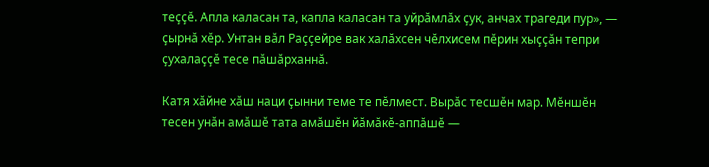теҫҫӗ. Апла каласан та, капла каласан та уйрӑмлӑх ҫук, анчах трагеди пур», — ҫырнӑ хӗр. Унтан вӑл Раҫҫейре вак халӑхсен чӗлхисем пӗрин хыҫҫӑн тепри ҫухалаҫҫӗ тесе пӑшӑрханнӑ.

Катя хӑйне хӑш наци ҫынни теме те пӗлмест. Вырӑс тесшӗн мар. Мӗншӗн тесен унӑн амӑшӗ тата амӑшӗн йӑмӑкӗ-аппӑшӗ —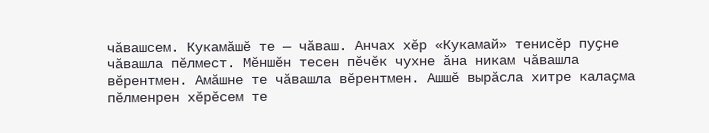чӑвашсем. Кукамӑшӗ те — чӑваш. Анчах хӗр «Кукамай» тенисӗр пуҫне чӑвашла пӗлмест. Мӗншӗн тесен пӗчӗк чухне ӑна никам чӑвашла вӗрентмен. Амӑшне те чӑвашла вӗрентмен. Ашшӗ вырӑсла хитре калаҫма пӗлменрен хӗрӗсем те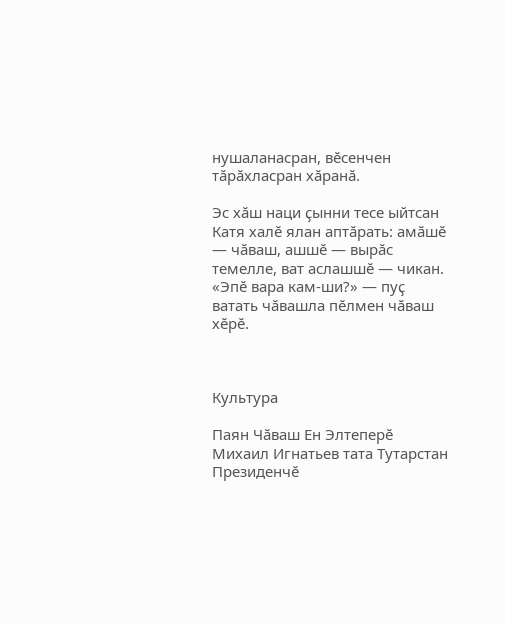нушаланасран, вӗсенчен тӑрӑхласран хӑранӑ.

Эс хӑш наци ҫынни тесе ыйтсан Катя халӗ ялан аптӑрать: амӑшӗ — чӑваш, ашшӗ — вырӑс темелле, ват аслашшӗ — чикан. «Эпӗ вара кам-ши?» — пуҫ ватать чӑвашла пӗлмен чӑваш хӗрӗ.



Культура

Паян Чӑваш Ен Элтеперӗ Михаил Игнатьев тата Тутарстан Президенчӗ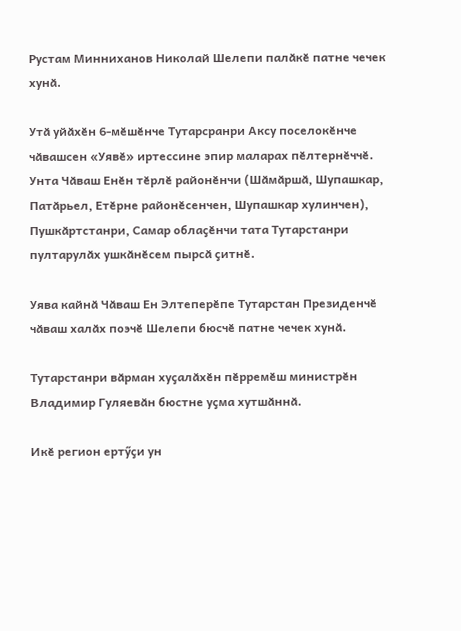Рустам Минниханов Николай Шелепи палӑкӗ патне чечек хунӑ.

Утӑ уйӑхӗн 6-мӗшӗнче Тутарсранри Аксу поселокӗнче чӑвашсен «Уявӗ» иртессине эпир маларах пӗлтернӗччӗ. Унта Чӑваш Енӗн тӗрлӗ районӗнчи (Шӑмӑршӑ, Шупашкар, Патӑрьел, Етӗрне районӗсенчен, Шупашкар хулинчен), Пушкӑртстанри, Самар облаҫӗнчи тата Тутарстанри пултарулӑх ушкӑнӗсем пырсӑ ҫитнӗ.

Уява кайнӑ Чӑваш Ен Элтеперӗпе Тутарстан Президенчӗ чӑваш халӑх поэчӗ Шелепи бюсчӗ патне чечек хунӑ.

Тутарстанри вӑрман хуҫалӑхӗн пӗрремӗш министрӗн Владимир Гуляевӑн бюстне уҫма хутшӑннӑ.

Икӗ регион ертӳҫи ун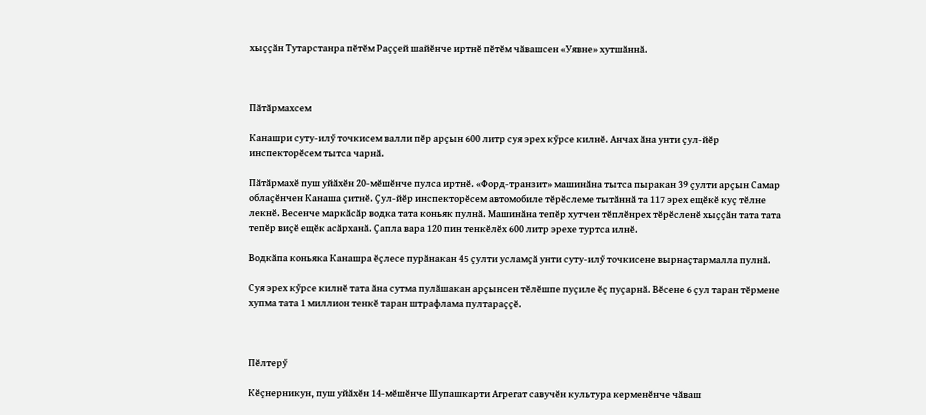хыҫҫӑн Тутарстанра пӗтӗм Раҫҫей шайӗнче иртнӗ пӗтӗм чӑвашсен «Уявне» хутшӑннӑ.



Пӑтӑрмахсем

Канашри суту-илӳ точкисем валли пӗр арҫын 600 литр суя эрех кӳрсе килнӗ. Анчах ӑна унти ҫул-йӗр инспекторӗсем тытса чарнӑ.

Пӑтӑрмахӗ пуш уйӑхӗн 20-мӗшӗнче пулса иртнӗ. «Форд-транзит» машинӑна тытса пыракан 39 ҫулти арҫын Самар облаҫӗнчен Канаша ҫитнӗ. Ҫул-йӗр инспекторӗсем автомобиле тӗрӗслеме тытӑннӑ та 117 эрех ещӗкӗ куҫ тӗлне лекнӗ. Весенче маркӑсӑр водка тата коньяк пулнӑ. Машинӑна тепӗр хутчен тӗплӗнрех тӗрӗсленӗ хыҫҫӑн тата тата тепӗр виҫӗ ещӗк асӑрханӑ. Ҫапла вара 120 пин тенкӗлӗх 600 литр эрехе туртса илнӗ.

Водкӑпа коньяка Канашра ӗҫлесе пурӑнакан 45 ҫулти усламҫӑ унти суту-илӳ точкисене вырнаҫтармалла пулнӑ.

Суя эрех кӳрсе килнӗ тата ӑна сутма пулӑшакан арҫынсен тӗлӗшпе пуҫиле ӗҫ пуҫарнӑ. Вӗсене 6 ҫул таран тӗрмене хупма тата 1 миллион тенкӗ таран штрафлама пултараҫҫӗ.



Пӗлтерӳ

Кӗҫнерникун, пуш уйӑхӗн 14-мӗшӗнче Шупашкарти Агрегат савучӗн культура керменӗнче чӑваш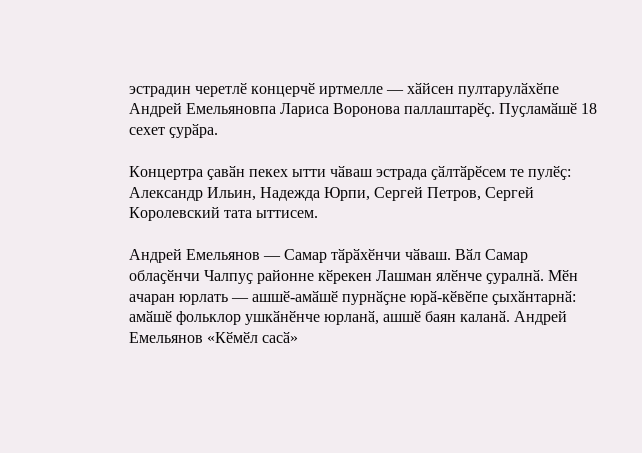эстрадин черетлӗ концерчӗ иртмелле — хӑйсен пултарулӑхӗпе Андрей Емельяновпа Лариса Воронова паллаштарӗҫ. Пуҫламӑшӗ 18 сехет ҫурӑра.

Концертра ҫавӑн пекех ытти чӑваш эстрада ҫӑлтӑрӗсем те пулӗҫ: Александр Ильин, Надежда Юрпи, Сергей Петров, Сергей Королевский тата ыттисем.

Андрей Емельянов — Самар тӑрӑхӗнчи чӑваш. Вӑл Самар облаҫӗнчи Чалпуҫ районне кӗрекен Лашман ялӗнче ҫуралнӑ. Мӗн ачаран юрлать — ашшӗ-амӑшӗ пурнӑҫне юрӑ-кӗвӗпе ҫыхӑнтарнӑ: амӑшӗ фольклор ушкӑнӗнче юрланӑ, ашшӗ баян каланӑ. Андрей Емельянов «Кӗмӗл сасӑ»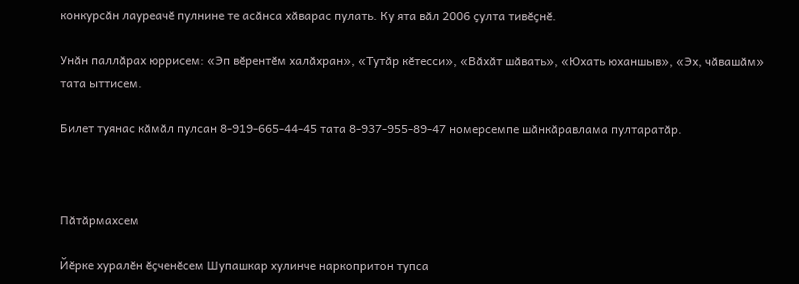конкурсӑн лауреачӗ пулнине те асӑнса хӑварас пулать. Ку ята вӑл 2006 ҫулта тивӗҫнӗ.

Унӑн паллӑрах юррисем: «Эп вӗрентӗм халӑхран», «Тутӑр кӗтесси», «Вӑхӑт шӑвать», «Юхать юханшыв», «Эх, чӑвашӑм» тата ыттисем.

Билет туянас кӑмӑл пулсан 8-919-665-44-45 тата 8-937-955-89-47 номерсемпе шӑнкӑравлама пултаратӑр.



Пӑтӑрмахсем

Йӗрке хуралӗн ӗҫченӗсем Шупашкар хулинче наркопритон тупса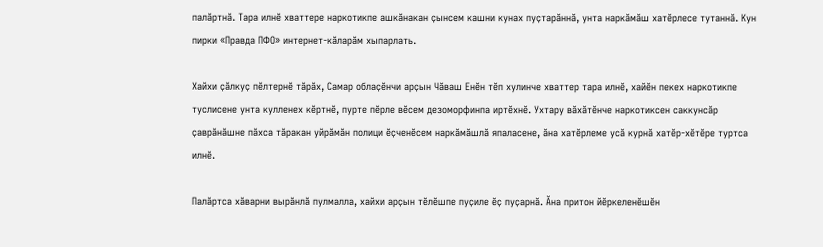палӑртнӑ. Тара илнӗ хваттере наркотикпе ашкӑнакан ҫынсем кашни кунах пуҫтарӑннӑ, унта наркӑмӑш хатӗрлесе тутаннӑ. Кун пирки «Правда ПФО» интернет-кӑларӑм хыпарлать.

Хайхи ҫӑлкуҫ пӗлтернӗ тӑрӑх, Самар облаҫӗнчи арҫын Чӑваш Енӗн тӗп хулинче хваттер тара илнӗ, хайӗн пекех наркотикпе туслисене унта кулленех кӗртнӗ, пурте пӗрле вӗсем дезоморфинпа иртӗхнӗ. Ухтару вӑхӑтӗнче наркотиксен саккунсӑр ҫаврӑнӑшне пӑхса тӑракан уйрӑмӑн полици ӗҫченӗсем наркӑмӑшлӑ япаласене, ӑна хатӗрлеме усӑ курнӑ хатӗр-хӗтӗре туртса илнӗ.

Палӑртса хӑварни вырӑнлӑ пулмалла, хайхи арҫын тӗлӗшпе пуҫиле ӗҫ пуҫарнӑ. Ӑна притон йӗркеленӗшӗн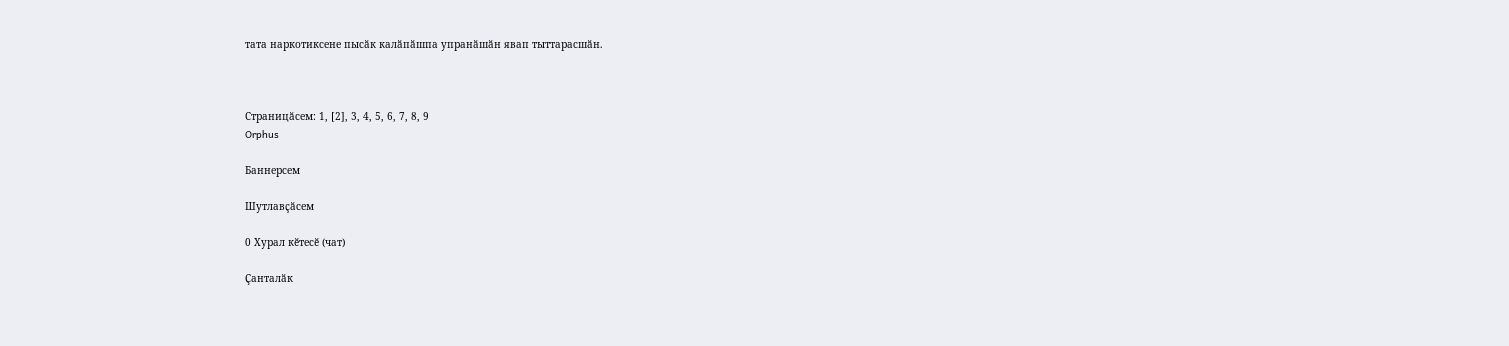тата наркотиксене пысӑк калӑпӑшпа упранӑшӑн явап тыттарасшӑн.



Страницӑсем: 1, [2], 3, 4, 5, 6, 7, 8, 9
Orphus

Баннерсем

Шутлавҫӑсем

0 Хурал кӗтесӗ (чат)

Ҫанталӑк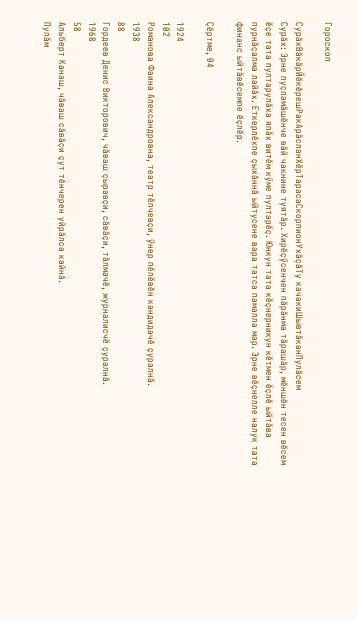Гороскоп

СурӑхВӑкӑрЙӗкӗрешРакАрӑсланХӗрТарасаСкорпионУхӑҫӑТу качакиШывтӑканПулӑсем
Сурӑх: Эрне пуҫламӑшӗнче вӑй чакнине туятӑр. Хирӗҫӳсенчен пӑрӑнма тӑрашӑр, мӗншӗн тесен вӗсем ӗҫе тата пултарулӑха япӑх витӗм кӳме пултарӗҫ. Юнкун тата кӗҫнерникун кӗтмен ӗҫлӗ ыйтӑва пурнӑҫалма лайӑх. Еткерлӗхпе ҫыхӑннӑ ыйтусене вара татса памалла мар. Эрне вӗҫнелле налук тата финанс ыйтӑвӗсемпе ӗҫлӗр.

Ҫӗртме, 04

1924
102
Романова Фаина Александровна, театр тӗпчевҫи, ӳнер пӗлӗвӗн кандидачӗ ҫуралнӑ.
1938
88
Гордеев Денис Викторович, чӑваш ҫыравҫи, сӑвӑҫи, тӑлмачӗ, журналисчӗ ҫуралнӑ.
1968
58
Альберт Канаш, чӑваш сӑвӑҫи ҫут тӗнчерен уйрӑлса кайнӑ.
Пулӑм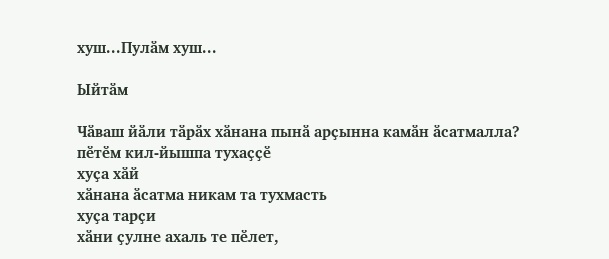хуш...Пулӑм хуш...

Ыйтӑм

Чӑваш йӑли тӑрӑх хӑнана пынӑ арҫынна камӑн ӑсатмалла?
пӗтӗм кил-йышпа тухаҫҫӗ
хуҫа хӑй
хӑнана ӑсатма никам та тухмасть
хуҫа тарҫи
хӑни ҫулне ахаль те пӗлет,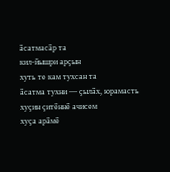ӑсатмасӑр та
кил-йышри арҫын
хуть те кам тухсан та
ӑсатма тухни — ҫылӑх, юрамасть
хуҫин ҫитӗннӗ ачисем
хуҫа арӑмӗ